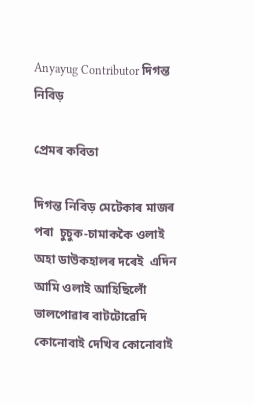Anyayug Contributor দিগন্ত নিবিড়

প্ৰেমৰ কবিতা

দিগন্ত নিবিড় মেটেকাৰ মাজৰ পৰা  চুচুক-চামাককৈ ওলাই অহা ডাউকহালৰ দৰেই  এদিন আমি ওলাই আহিছিলোঁ  ভালপোৱাৰ বাটটোৱেদি কোনোবাই দেখিব কোনোবাই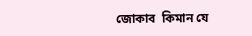জোকাব  কিমান যে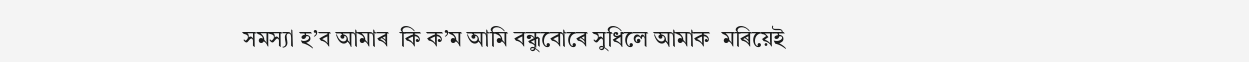সমস্যা হ’ব আমাৰ  কি ক’ম আমি বন্ধুবোৰে সুধিলে আমাক  মৰিয়েই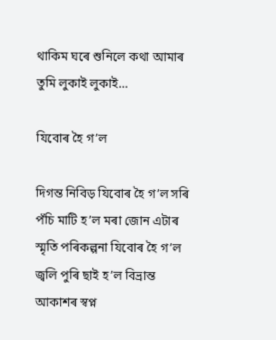থাকিম ঘৰে শুনিলে কথা আমাৰ  তুমি লুকাই লুকাই…

যিবোৰ হৈ গ’ল

দিগন্ত নিবিড় যিবোৰ হৈ গ’ল সৰি পঁচি মাটি হ’ল মৰা জোন এটাৰ স্মৃতি পৰিকল্পনা যিবোৰ হৈ গ’ল জ্বলি পুৰি ছাই হ’ল বিভ্ৰান্ত আকাশৰ স্বপ্ন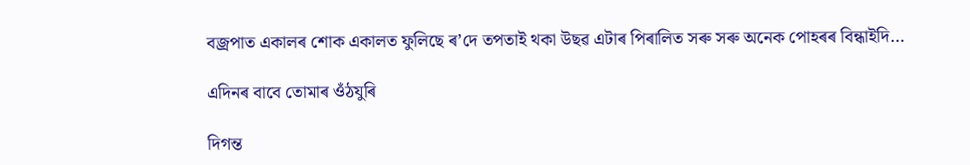বজ্ৰপাত একালৰ শোক একালত ফুলিছে ৰ’দে তপতাই থকা উছৱ এটাৰ পিৰালিত সৰু সৰু অনেক পোহৰৰ বিন্ধাইদি…

এদিনৰ বাবে তোমাৰ ওঁঠযুৰি

দিগন্ত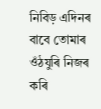নিবিড় এদিনৰ বাবে তোমাৰ ওঁঠযুৰি নিজৰ কৰি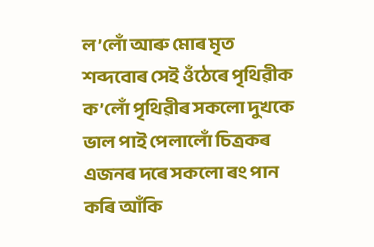ল’লোঁ আৰু মোৰ মৃত শব্দবোৰ সেই ওঁঠেৰে পৃথিৱীক ক’লোঁ পৃথিৱীৰ সকলো দুখকে ভাল পাই পেলালোঁ চিত্ৰকৰ এজনৰ দৰে সকলো ৰং পান কৰি আঁকি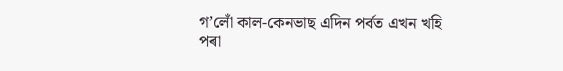গ’লোঁ কাল-কেনভাছ এদিন পৰ্বত এখন খহি পৰা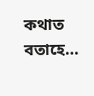কথাত বতাহে…